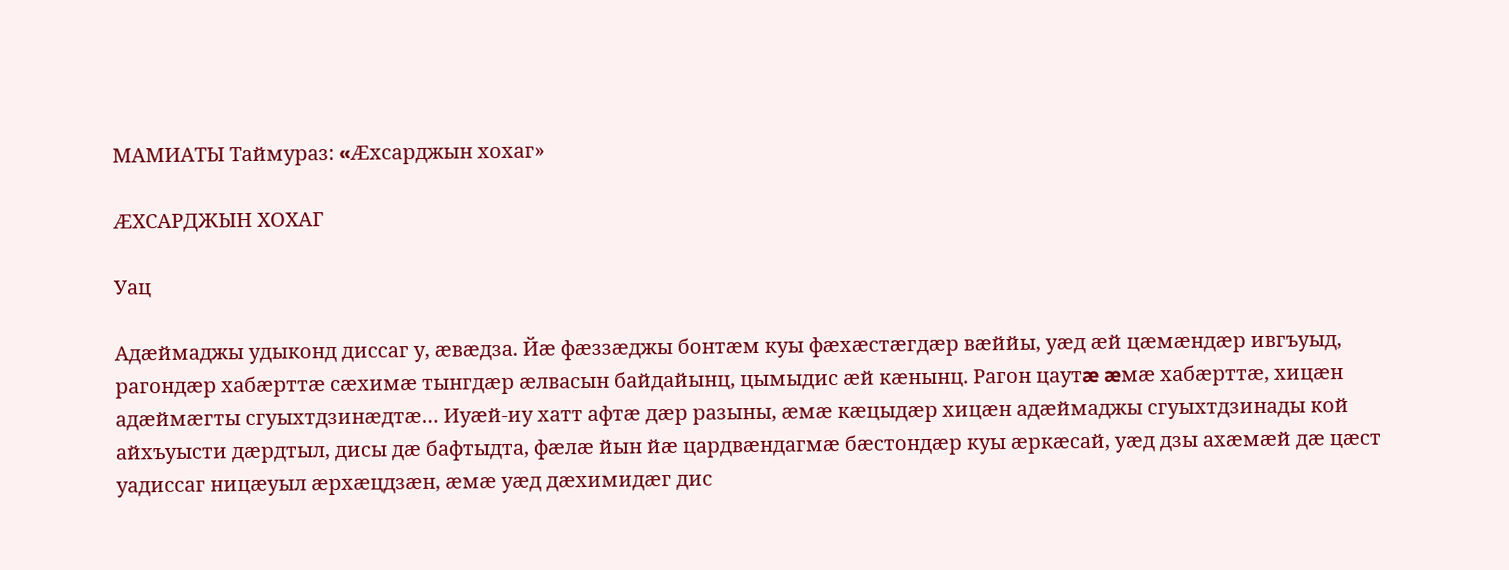МАМИАТЫ Таймураз: «Æхсарджын хохаг»

ÆХСАРДЖЫН ХОХАГ

Уац

Адæймаджы удыконд диссаг у, æвæдза. Йæ фæззæджы бонтæм куы фæхæстæгдæр вæййы, уæд æй цæмæндæр ивгъуыд, рагондæр хабæрттæ сæхимæ тынгдæр æлвасын байдайынц, цымыдис æй кæнынц. Рагон цаутæ æмæ хабæрттæ, хицæн адæймæгты сгуыхтдзинæдтæ… Иуæй-иу хатт афтæ дæр разыны, æмæ кæцыдæр хицæн адæймаджы сгуыхтдзинады кой айхъуысти дæрдтыл, дисы дæ бафтыдта, фæлæ йын йæ цардвæндагмæ бæстондæр куы æркæсай, уæд дзы ахæмæй дæ цæст уадиссаг ницæуыл æрхæцдзæн, æмæ уæд дæхимидæг дис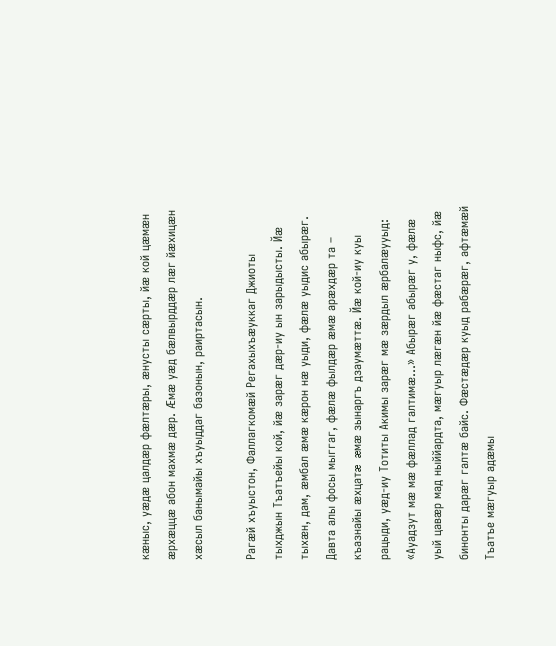кæныс, уæдæ цалдæр фæлтæры, æнусты сæрты, йæ кой цæмæн æрхæццæ абон махмæ дæр. Æмæ уæд бæлвырддæр лæг йæхицæн хæсыл банымайы хъуыддаг базонын, раиртасын.

Рагæй хъуыстон, Фаллагкомæй Регахыхъæуккаг Джиоты тыхджын Тъатъейы кой, йæ зарæг дæр-иу ын зарыдысты. Йæ тыхæн, дам, æмбал æмæ кæрон нæ уыди, фæлæ уыдис абырæг. Давта алы фосы мыггаг, фæлæ фылдæр æмæ арæхдæр та – къазнайы æхцатæ æмæ зынаргъ дзаумæттæ. Йæ кой-иу куы рацыди, уæд-иу Тотиты Акимы зарæг мæ зæрдыл æрбалæууыд: «Ауадзут мæ мæ фæллад галтимæ…» Абырæг абырæг у, фæлæ уый цавæр мад ныййардта, мæгуыр лæгæн йæ фæстаг ныфс, йæ бинонты дарæг галтæ байс. Фæстæдæр куыд рабæрæг, афтæмæй Тъатъе мæгуыр адæмы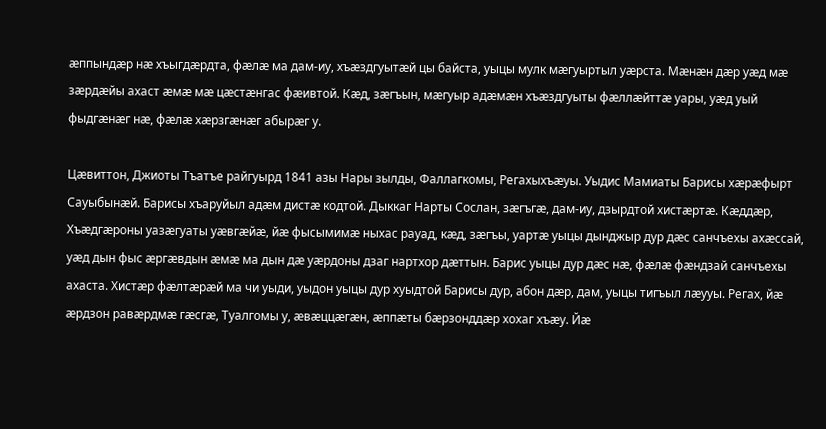æппындæр нæ хъыгдæрдта, фæлæ ма дам-иу, хъæздгуытæй цы байста, уыцы мулк мæгуыртыл уæрста. Мæнæн дæр уæд мæ зæрдæйы ахаст æмæ мæ цæстæнгас фæивтой. Кæд, зæгъын, мæгуыр адæмæн хъæздгуыты фæллæйттæ уары, уæд уый фыдгæнæг нæ, фæлæ хæрзгæнæг абырæг у.

Цæвиттон, Джиоты Тъатъе райгуырд 1841 азы Нары зылды, Фаллагкомы, Регахыхъæуы. Уыдис Мамиаты Барисы хæрæфырт Сауыбынæй. Барисы хъаруйыл адæм дистæ кодтой. Дыккаг Нарты Сослан, зæгъгæ, дам-иу, дзырдтой хистæртæ. Кæддæр, Хъæдгæроны уазæгуаты уæвгæйæ, йæ фысымимæ ныхас рауад, кæд, зæгъы, уартæ уыцы дынджыр дур дæс санчъехы ахæссай, уæд дын фыс æргæвдын æмæ ма дын дæ уæрдоны дзаг нартхор дæттын. Барис уыцы дур дæс нæ, фæлæ фæндзай санчъехы ахаста. Хистæр фæлтæрæй ма чи уыди, уыдон уыцы дур хуыдтой Барисы дур, абон дæр, дам, уыцы тигъыл лæууы. Регах, йæ æрдзон равæрдмæ гæсгæ, Туалгомы у, æвæццæгæн, æппæты бæрзонддæр хохаг хъæу. Йæ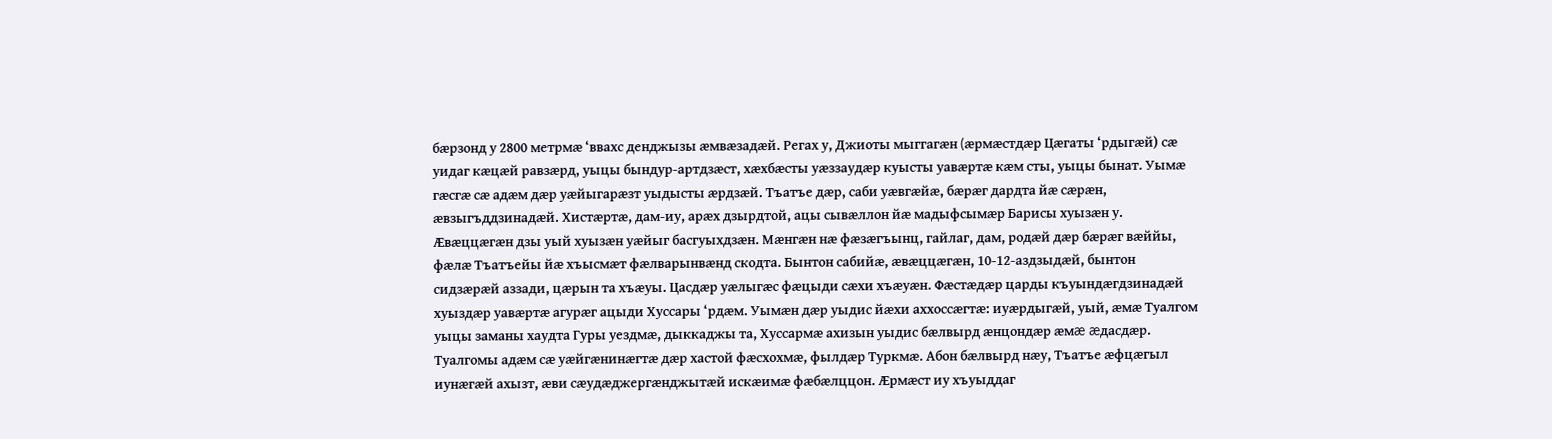бæрзонд у 2800 метрмæ ‘ввахс денджызы æмвæзадæй. Регах у, Джиоты мыггагæн (æрмæстдæр Цæгаты ‘рдыгæй) сæ уидаг кæцæй равзæрд, уыцы бындур-артдзæст, хæхбæсты уæззаудæр куысты уавæртæ кæм сты, уыцы бынат. Уымæ гæсгæ сæ адæм дæр уæйыгарæзт уыдысты æрдзæй. Тъатъе дæр, саби уæвгæйæ, бæрæг дардта йæ сæрæн, æвзыгъддзинадæй. Хистæртæ, дам-иу, арæх дзырдтой, ацы сывæллон йæ мадыфсымæр Барисы хуызæн у. Æвæццæгæн дзы уый хуызæн уæйыг басгуыхдзæн. Мæнгæн нæ фæзæгъынц, гайлаг, дам, родæй дæр бæрæг вæййы, фæлæ Тъатъейы йæ хъысмæт фæлварынвæнд скодта. Бынтон сабийæ, æвæццæгæн, 10-12-аздзыдæй, бынтон сидзæрæй аззади, цæрын та хъæуы. Цасдæр уæлыгæс фæцыди сæхи хъæуæн. Фæстæдæр царды къуындæгдзинадæй хуыздæр уавæртæ агурæг ацыди Хуссары ‘рдæм. Уымæн дæр уыдис йæхи аххоссæгтæ: иуæрдыгæй, уый, æмæ Туалгом уыцы заманы хаудта Гуры уездмæ, дыккаджы та, Хуссармæ ахизын уыдис бæлвырд æнцондæр æмæ æдасдæр. Туалгомы адæм сæ уæйгæнинæгтæ дæр хастой фæсхохмæ, фылдæр Туркмæ. Абон бæлвырд нæу, Тъатъе æфцæгыл иунæгæй ахызт, æви сæудæджергæнджытæй искæимæ фæбæлццон. Æрмæст иу хъуыддаг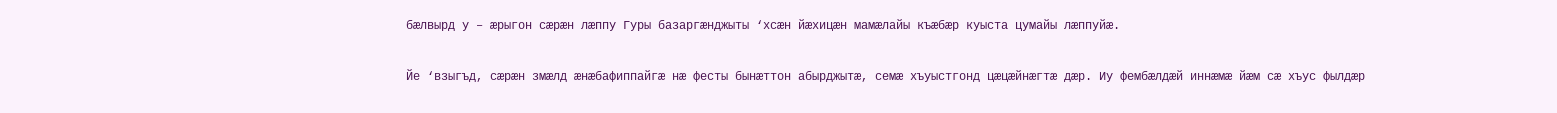бæлвырд у – æрыгон сæрæн лæппу Гуры базаргæнджыты ‘хсæн йæхицæн мамæлайы къæбæр куыста цумайы лæппуйæ.

Йе ‘взыгъд, сæрæн змæлд æнæбафиппайгæ нæ фесты бынæттон абырджытæ, семæ хъуыстгонд цæцæйнæгтæ дæр. Иу фембæлдæй иннæмæ йæм сæ хъус фылдæр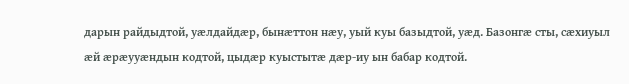дарын райдыдтой, уæлдайдæр, бынæттон нæу, уый куы базыдтой, уæд. Базонгæ сты, сæхиуыл æй æрæууæндын кодтой, цыдæр куыстытæ дæр-иу ын бабар кодтой.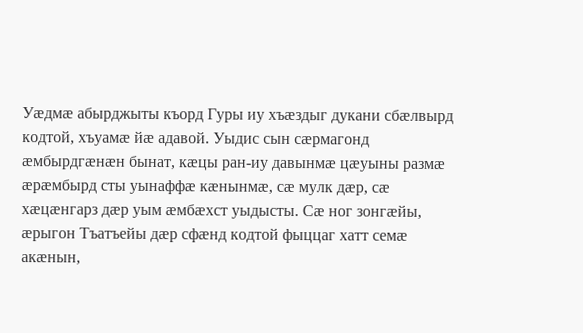Уæдмæ абырджыты къорд Гуры иу хъæздыг дукани сбæлвырд кодтой, хъуамæ йæ адавой. Уыдис сын сæрмагонд æмбырдгæнæн бынат, кæцы ран-иу давынмæ цæуыны размæ æрæмбырд сты уынаффæ кæнынмæ, сæ мулк дæр, сæ хæцæнгарз дæр уым æмбæхст уыдысты. Сæ ног зонгæйы, æрыгон Тъатъейы дæр сфæнд кодтой фыццаг хатт семæ акæнын,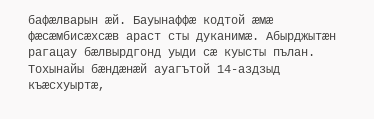бафæлварын æй. Бауынаффæ кодтой æмæ фæсæмбисæхсæв араст сты дуканимæ. Абырджытæн рагацау бæлвырдгонд уыди сæ куысты пълан. Тохынайы бæндæнæй ауагътой 14-аздзыд къæсхуыртæ,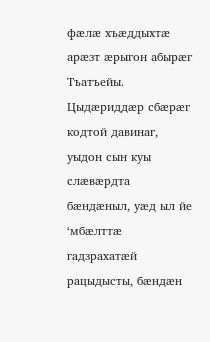фæлæ хъæддыхтæ арæзт æрыгон абырæг Тъатъейы. Цыдæриддæр сбæрæг кодтой давинаг, уыдон сын куы слæвæрдта бæндæныл, уæд ыл йе ‘мбæлттæ гадзрахатæй рацыдысты, бæндæн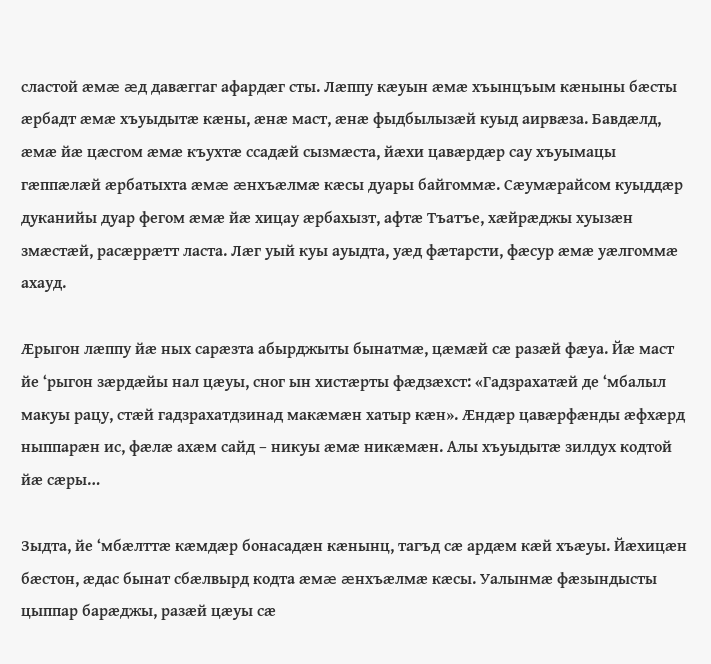сластой æмæ æд давæггаг афардæг сты. Лæппу кæуын æмæ хъынцъым кæныны бæсты æрбадт æмæ хъуыдытæ кæны, æнæ маст, æнæ фыдбылызæй куыд аирвæза. Бавдæлд, æмæ йæ цæсгом æмæ къухтæ ссадæй сызмæста, йæхи цавæрдæр сау хъуымацы гæппæлæй æрбатыхта æмæ æнхъæлмæ кæсы дуары байгоммæ. Сæумæрайсом куыддæр дуканийы дуар фегом æмæ йæ хицау æрбахызт, афтæ Тъатъе, хæйрæджы хуызæн змæстæй, расæррæтт ласта. Лæг уый куы ауыдта, уæд фæтарсти, фæсур æмæ уæлгоммæ ахауд.

Æрыгон лæппу йæ ных сарæзта абырджыты бынатмæ, цæмæй сæ разæй фæуа. Йæ маст йе ‘рыгон зæрдæйы нал цæуы, сног ын хистæрты фæдзæхст: «Гадзрахатæй де ‘мбалыл макуы рацу, стæй гадзрахатдзинад макæмæн хатыр кæн». Æндæр цавæрфæнды æфхæрд ныппарæн ис, фæлæ ахæм сайд – никуы æмæ никæмæн. Алы хъуыдытæ зилдух кодтой йæ сæры…

Зыдта, йе ‘мбæлттæ кæмдæр бонасадæн кæнынц, тагъд сæ ардæм кæй хъæуы. Йæхицæн бæстон, æдас бынат сбæлвырд кодта æмæ æнхъæлмæ кæсы. Уалынмæ фæзындысты цыппар барæджы, разæй цæуы сæ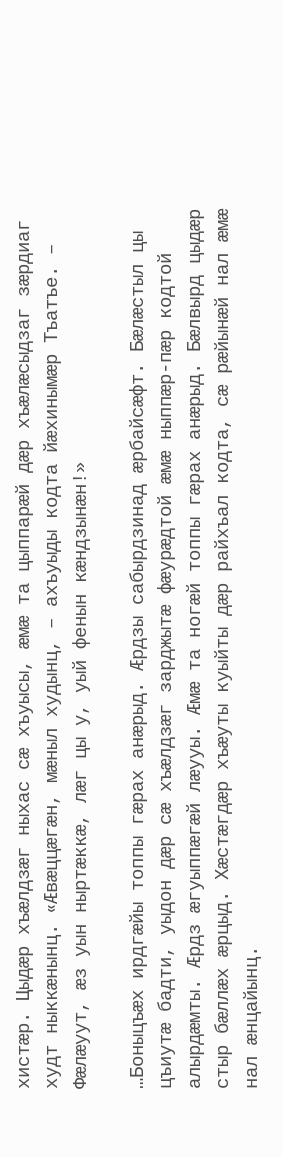хистæр. Цыдæр хъæлдзæг ныхас сæ хъуысы, æмæ та цыппарæй дæр хъæлæсыдзаг зæрдиаг худт ныккæнынц. «Æвæццæгæн, мæныл худынц, – ахъуыды кодта йæхинымæр Тъатъе. – Фæлæуут, æз уын ныртæккæ, лæг цы у, уый фенын кæндзынæн!»

…Боныцъæх ирдгæйы топпы гæрах анæрыд. Æрдзы сабырдзинад æрбайсæфт. Бæлæстыл цы цъиутæ бадти, уыдон дæр сæ хъæлдзæг зарджытæ фæурæдтой æмæ ныппæр-пæр кодтой алырдæмты. Æрдз æгуыппæгæй лæууы. Æмæ та ногæй топпы гæрах анæрыд. Бæлвырд цыдæр стыр бæллæх æрцыд. Хæстæгдæр хъæуты куыйты дæр райхъал кодта, сæ рæйынæй нал æмæ нал æнцайынц.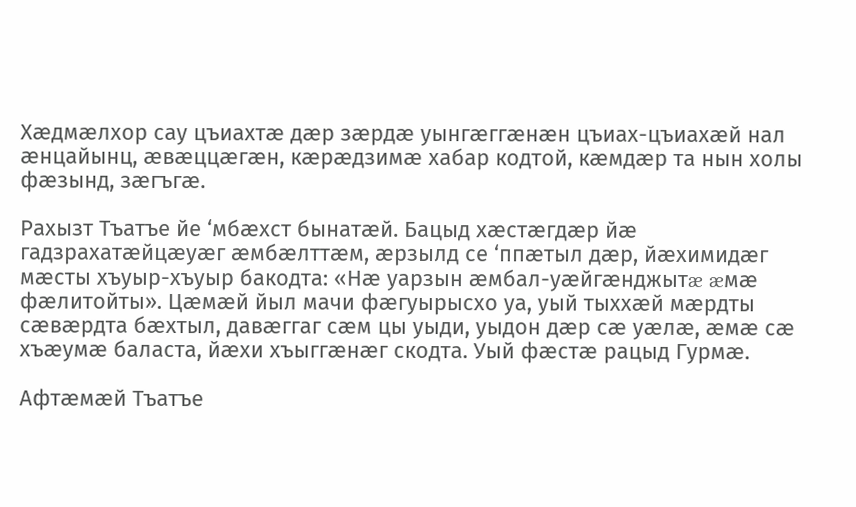Хæдмæлхор сау цъиахтæ дæр зæрдæ уынгæггæнæн цъиах-цъиахæй нал æнцайынц, æвæццæгæн, кæрæдзимæ хабар кодтой, кæмдæр та нын холы фæзынд, зæгъгæ.

Рахызт Тъатъе йе ‘мбæхст бынатæй. Бацыд хæстæгдæр йæ гадзрахатæйцæуæг æмбæлттæм, æрзылд се ‘ппæтыл дæр, йæхимидæг мæсты хъуыр-хъуыр бакодта: «Нæ уарзын æмбал-уæйгæнджытæ æмæ фæлитойты». Цæмæй йыл мачи фæгуырысхо уа, уый тыххæй мæрдты сæвæрдта бæхтыл, давæггаг сæм цы уыди, уыдон дæр сæ уæлæ, æмæ сæ хъæумæ баласта, йæхи хъыггæнæг скодта. Уый фæстæ рацыд Гурмæ.

Афтæмæй Тъатъе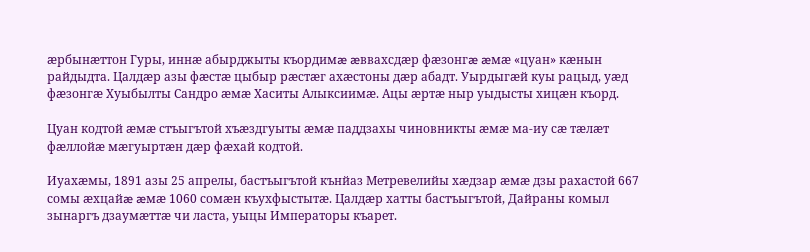æрбынæттон Гуры, иннæ абырджыты къордимæ æввахсдæр фæзонгæ æмæ «цуан» кæнын райдыдта. Цалдæр азы фæстæ цыбыр рæстæг ахæстоны дæр абадт. Уырдыгæй куы рацыд, уæд фæзонгæ Хуыбылты Сандро æмæ Хаситы Алыксиимæ. Ацы æртæ ныр уыдысты хицæн къорд.

Цуан кодтой æмæ стъыгътой хъæздгуыты æмæ паддзахы чиновникты æмæ ма-иу сæ тæлæт фæллойæ мæгуыртæн дæр фæхай кодтой.

Иуахæмы, 1891 азы 25 апрелы, бастъыгътой кънйаз Метревелийы хæдзар æмæ дзы рахастой 667 сомы æхцайæ æмæ 1060 сомæн къухфыстытæ. Цалдæр хатты бастъыгътой, Дайраны комыл зынаргъ дзаумæттæ чи ласта, уыцы Императоры къарет.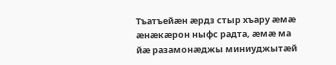Тъатъейæн æрдз стыр хъару æмæ æнæкæрон ныфс радта, æмæ ма йæ разамонæджы миниуджытæй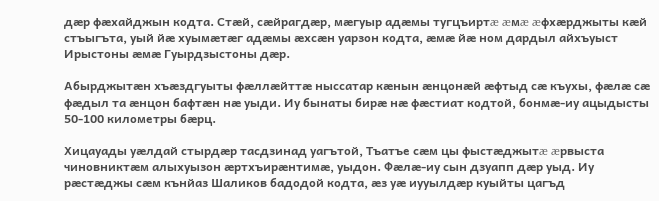дæр фæхайджын кодта. Стæй, сæйрагдæр, мæгуыр адæмы тугцъиртæ æмæ æфхæрджыты кæй стъыгъта, уый йæ хуымæтæг адæмы æхсæн уарзон кодта, æмæ йæ ном дардыл айхъуыст Ирыстоны æмæ Гуырдзыстоны дæр.

Абырджытæн хъæздгуыты фæллæйттæ ныссатар кæнын æнцонæй æфтыд сæ къухы, фæлæ сæ фæдыл та æнцон бафтæн нæ уыди. Иу бынаты бирæ нæ фæстиат кодтой, бонмæ-иу ацыдысты 50-100 километры бæрц.

Хицауады уæлдай стырдæр тасдзинад уагътой, Тъатъе сæм цы фыстæджытæ æрвыста чиновниктæм алыхуызон æртхъирæнтимæ, уыдон. Фæлæ-иу сын дзуапп дæр уыд. Иу рæстæджы сæм кънйаз Шаликов бадодой кодта, æз уæ иууылдæр куыйты цагъд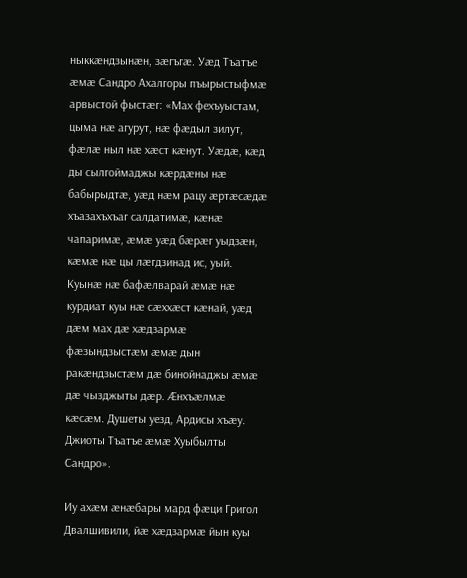ныккæндзынæн, зæгъгæ. Уæд Тъатъе æмæ Сандро Ахалгоры пъырыстыфмæ арвыстой фыстæг: «Мах фехъуыстам, цыма нæ агурут, нæ фæдыл зилут, фæлæ ныл нæ хæст кæнут. Уæдæ, кæд ды сылгоймаджы кæрдæны нæ бабырыдтæ, уæд нæм рацу æртæсæдæ хъазахъхъаг салдатимæ, кæнæ чапаримæ, æмæ уæд бæрæг уыдзæн, кæмæ нæ цы лæгдзинад ис, уый. Куынæ нæ бафæлварай æмæ нæ курдиат куы нæ сæххæст кæнай, уæд дæм мах дæ хæдзармæ фæзындзыстæм æмæ дын ракæндзыстæм дæ бинойнаджы æмæ дæ чызджыты дæр. Æнхъæлмæ кæсæм. Душеты уезд, Ардисы хъæу. Джиоты Тъатъе æмæ Хуыбылты Сандро».

Иу ахæм æнæбары мард фæци Григол Двалшивили, йæ хæдзармæ йын куы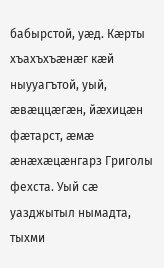бабырстой, уæд. Кæрты хъахъхъæнæг кæй ныууагътой, уый, æвæццæгæн, йæхицæн фæтарст, æмæ æнæхæцæнгарз Григолы фехста. Уый сæ уазджытыл нымадта, тыхми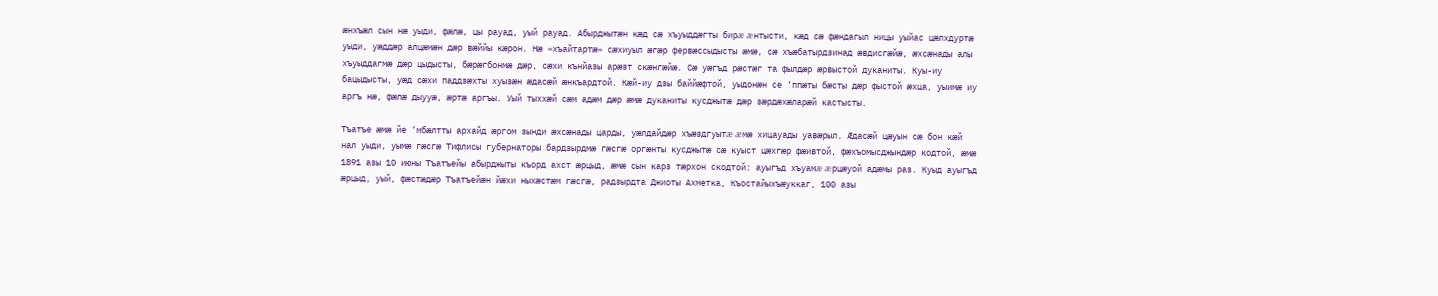æнхъæл сын нæ уыди, фæлæ, цы рауад, уый рауад. Абырджытæн кæд сæ хъуыддæгты бирæ æнтысти, кæд сæ фæндагыл ницы уыйас цæлхдуртæ уыди, уæддæр алцæмæн дæр вæййы кæрон. Нæ «хъайтартæ» сæхиуыл æгæр фервæссыдысты æмæ, сæ хъæбатырдзинад æвдисгæйæ, æхсæнады алы хъуыддагмæ дæр цыдысты, бæрæгбонмæ дæр, сæхи кънйазы арæзт скæнгæйæ. Сæ уæгъд рæстæг та фылдæр æрвыстой дуканиты. Куы-иу бацыдысты, уæд сæхи паддзæхты хуызæн æдасæй æнкъардтой. Кæй-иу дзы баййæфтой, уыдонæн се ‘ппæты бæсты дæр фыстой æхца, уыимæ иу аргъ нæ, фæлæ дыууæ, æртæ аргъы. Уый тыххæй сæм адæм дæр æмæ дуканиты кусджытæ дæр зæрдæхæларæй кастысты.

Тъатъе æмæ йе ‘мбæлтты архайд æргом зынди æхсæнады царды, уæлдайдæр хъæздгуытæ æмæ хицауады уавæрыл. Æдасæй цæуын сæ бон кæй нал уыди, уымæ гæсгæ Тифлисы губернаторы бардзырдмæ гæсгæ оргæнты кусджытæ сæ куыст цæхгæр фæивтой, фæхъомысджындæр кодтой, æмæ 1891 азы 10 июны Тъатъейы абырджыты къорд ахст æрцыд, æмæ сын карз тæрхон скодтой: ауыгъд хъуамæ æрцæуой адæмы раз. Куыд ауыгъд æрцыд, уый, фæстæдæр Тъатъейæн йæхи ныхæстæм гæсгæ, радзырдта Джиоты Ахметка, Къостайыхъæуккаг, 100 азы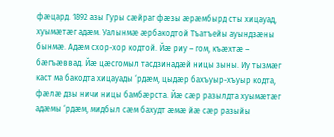фæцард. 1892 азы Гуры сæйраг фæзы æрæмбырд сты хицауад, хуымæтæг адæм. Уалынмæ æрбакодтой Тъатъейы ауындзæны бынмæ. Адæм схор-хор кодтой. Йæ риу – гом, къæхтæ – бæгъæввад. Йæ цæсгомыл тасдзинадæй ницы зыны. Иу тызмæг каст ма бакодта хицауады ‘рдæм, цыдæр бахъуыр-хъуыр кодта, фæлæ дзы ничи ницы бамбæрста. Йæ сæр разылдта хуымæтæг адæмы ‘рдæм, мидбыл сæм бахудт æмæ йæ сæр разыйы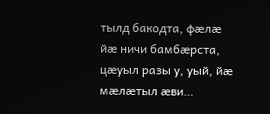тылд бакодта, фæлæ йæ ничи бамбæрста, цæуыл разы у, уый, йæ мæлæтыл æви…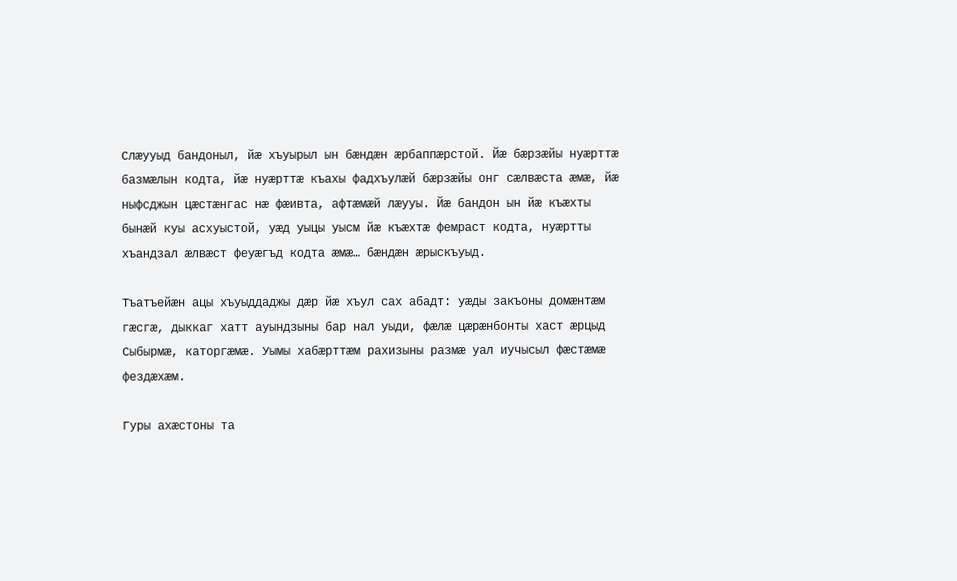Слæууыд бандоныл, йæ хъуырыл ын бæндæн æрбаппæрстой. Йæ бæрзæйы нуæрттæ базмæлын кодта, йæ нуæрттæ къахы фадхъулæй бæрзæйы онг сæлвæста æмæ, йæ ныфсджын цæстæнгас нæ фæивта, афтæмæй лæууы. Йæ бандон ын йæ къæхты бынæй куы асхуыстой, уæд уыцы уысм йæ къæхтæ фемраст кодта, нуæртты хъандзал æлвæст феуæгъд кодта æмæ… бæндæн æрыскъуыд.

Тъатъейæн ацы хъуыддаджы дæр йæ хъул сах абадт: уæды закъоны домæнтæм гæсгæ, дыккаг хатт ауындзыны бар нал уыди, фæлæ цæрæнбонты хаст æрцыд Сыбырмæ, каторгæмæ. Уымы хабæрттæм рахизыны размæ уал иучысыл фæстæмæ фездæхæм.

Гуры ахæстоны та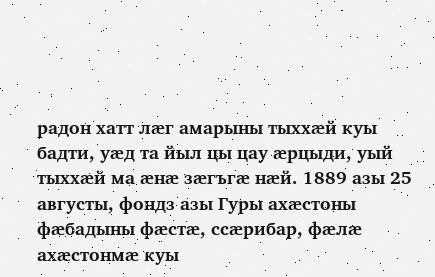радон хатт лæг амарыны тыххæй куы бадти, уæд та йыл цы цау æрцыди, уый тыххæй ма æнæ зæгъгæ нæй. 1889 азы 25 августы, фондз азы Гуры ахæстоны фæбадыны фæстæ, ссæрибар, фæлæ ахæстонмæ куы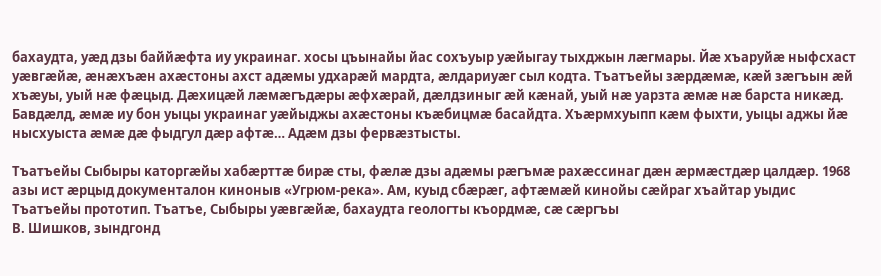бахаудта, уæд дзы баййæфта иу украинаг. хосы цъынайы йас сохъуыр уæйыгау тыхджын лæгмары. Йæ хъаруйæ ныфсхаст уæвгæйæ, æнæхъæн ахæстоны ахст адæмы удхарæй мардта, æлдариуæг сыл кодта. Тъатъейы зæрдæмæ, кæй зæгъын æй хъæуы, уый нæ фæцыд. Дæхицæй лæмæгъдæры æфхæрай, дæлдзиныг æй кæнай, уый нæ уарзта æмæ нæ барста никæд. Бавдæлд, æмæ иу бон уыцы украинаг уæйыджы ахæстоны къæбицмæ басайдта. Хъæрмхуыпп кæм фыхти, уыцы аджы йæ нысхуыста æмæ дæ фыдгул дæр афтæ… Адæм дзы фервæзтысты.

Тъатъейы Сыбыры каторгæйы хабæрттæ бирæ сты, фæлæ дзы адæмы рæгъмæ рахæссинаг дæн æрмæстдæр цалдæр. 1968 азы ист æрцыд документалон киноныв «Угрюм-река». Ам, куыд сбæрæг, афтæмæй кинойы сæйраг хъайтар уыдис Тъатъейы прототип. Тъатъе, Сыбыры уæвгæйæ, бахаудта геологты къордмæ, сæ сæргъы
В. Шишков, зындгонд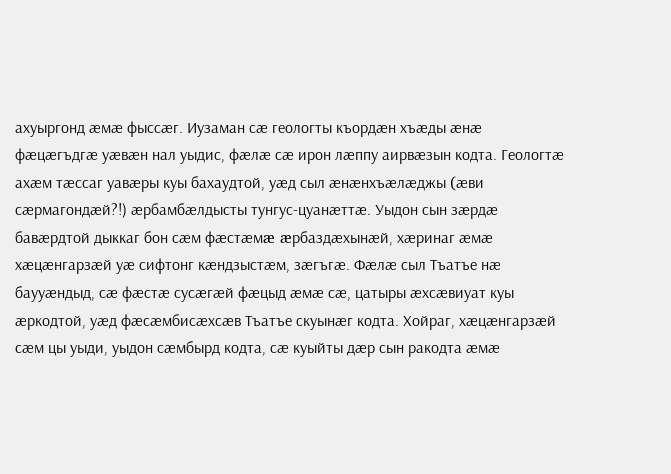ахуыргонд æмæ фыссæг. Иузаман сæ геологты къордæн хъæды æнæ фæцæгъдгæ уæвæн нал уыдис, фæлæ сæ ирон лæппу аирвæзын кодта. Геологтæ ахæм тæссаг уавæры куы бахаудтой, уæд сыл æнæнхъæлæджы (æви сæрмагондæй?!) æрбамбæлдысты тунгус-цуанæттæ. Уыдон сын зæрдæ бавæрдтой дыккаг бон сæм фæстæмæ æрбаздæхынæй, хæринаг æмæ хæцæнгарзæй уæ сифтонг кæндзыстæм, зæгъгæ. Фæлæ сыл Тъатъе нæ баууæндыд, сæ фæстæ сусæгæй фæцыд æмæ сæ, цатыры æхсæвиуат куы æркодтой, уæд фæсæмбисæхсæв Тъатъе скуынæг кодта. Хойраг, хæцæнгарзæй сæм цы уыди, уыдон сæмбырд кодта, сæ куыйты дæр сын ракодта æмæ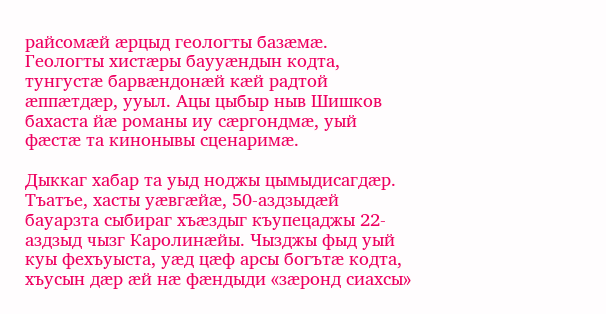райсомæй æрцыд геологты базæмæ. Геологты хистæры баууæндын кодта, тунгустæ барвæндонæй кæй радтой æппæтдæр, ууыл. Ацы цыбыр ныв Шишков бахаста йæ романы иу сæргондмæ, уый фæстæ та кинонывы сценаримæ.

Дыккаг хабар та уыд ноджы цымыдисагдæр. Тъатъе, хасты уæвгæйæ, 50-аздзыдæй бауарзта сыбираг хъæздыг къупецаджы 22-аздзыд чызг Каролинæйы. Чызджы фыд уый куы фехъуыста, уæд цæф арсы богътæ кодта, хъусын дæр æй нæ фæндыди «зæронд сиахсы»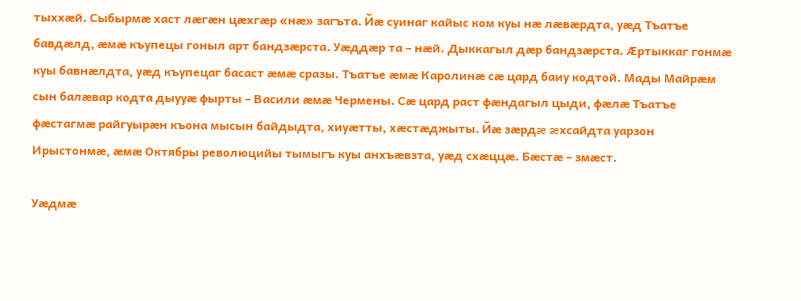тыххæй. Сыбырмæ хаст лæгæн цæхгæр «нæ» загъта. Йæ суинаг кайыс ком куы нæ лæвæрдта, уæд Тъатъе бавдæлд, æмæ къупецы гоныл арт бандзæрста. Уæддæр та – нæй. Дыккагыл дæр бандзæрста. Æртыккаг гонмæ куы бавнæлдта, уæд къупецаг басаст æмæ сразы. Тъатъе æмæ Каролинæ сæ цард баиу кодтой. Мады Майрæм сын балæвар кодта дыууæ фырты – Васили æмæ Чермены. Сæ цард раст фæндагыл цыди, фæлæ Тъатъе фæстагмæ райгуырæн къона мысын байдыдта, хиуæтты, хæстæджыты. Йæ зæрдæ æхсайдта уарзон Ирыстонмæ, æмæ Октябры революцийы тымыгъ куы анхъæвзта, уæд схæццæ. Бæстæ – змæст.

Уæдмæ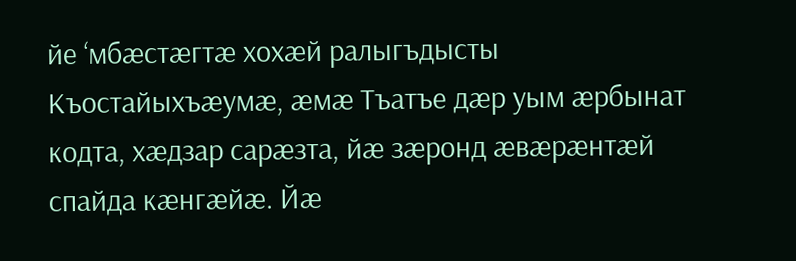йе ‘мбæстæгтæ хохæй ралыгъдысты Къостайыхъæумæ, æмæ Тъатъе дæр уым æрбынат кодта, хæдзар сарæзта, йæ зæронд æвæрæнтæй спайда кæнгæйæ. Йæ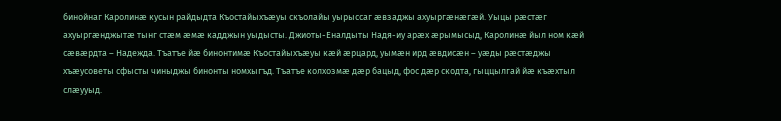бинойнаг Каролинæ кусын райдыдта Къостайыхъæуы скъолайы уырыссаг æвзаджы ахуыргæнæгæй. Уыцы рæстæг ахуыргæнджытæ тынг стæм æмæ кадджын уыдысты. Джиоты-Еналдыты Надя-иу арæх æрымысыд, Каролинæ йыл ном кæй сæвæрдта – Надежда. Тъатъе йæ бинонтимæ Къостайыхъæуы кæй æрцард, уымæн ирд æвдисæн – уæды рæстæджы хъæусоветы сфысты чиныджы бинонты номхыгъд. Тъатъе колхозмæ дæр бацыд, фос дæр скодта, гыццылгай йæ къæхтыл слæууыд.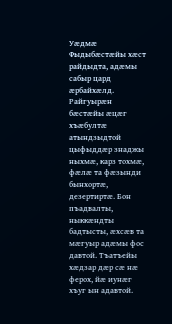Уæдмæ Фыдыбæстæйы хæст райдыдта, адæмы сабыр цард æрбайхæлд. Райгуырæн бæстæйы æцæг хъæбултæ атындзыдтой цыфыддæр знаджы ныхмæ, карз тохмæ, фæлæ та фæзынди бынхортæ, дезертиртæ. Бон пъадвалты, ныккæндты бадтысты, æхсæв та мæгуыр адæмы фос давтой. Тъатъейы хæдзар дæр сæ нæ ферох, йæ иунæг хъуг ын адавтой.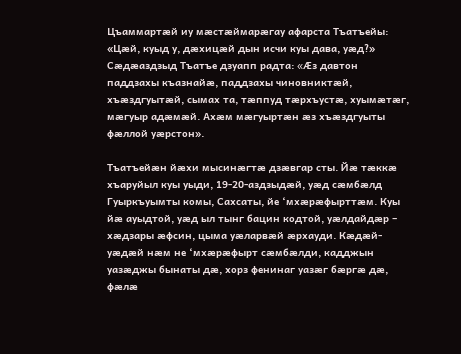Цъаммартæй иу мæстæймарæгау афарста Тъатъейы: «Цæй, куыд у, дæхицæй дын исчи куы дава, уæд?» Сæдæаздзыд Тъатъе дзуапп радта: «Æз давтон паддзахы къазнайæ, паддзахы чиновниктæй, хъæздгуытæй, сымах та, тæппуд тæрхъустæ, хуымæтæг, мæгуыр адæмæй. Ахæм мæгуыртæн æз хъæздгуыты фæллой уæрстон».

Тъатъейæн йæхи мысинæгтæ дзæвгар сты. Йæ тæккæ хъаруйыл куы уыди, 19-20-аздзыдæй, уæд сæмбæлд Гуыркъуымты комы, Сахсаты, йе ‘мхæрæфырттæм. Куы йæ ауыдтой, уæд ыл тынг бацин кодтой, уæлдайдæр – хæдзары æфсин, цыма уæларвæй æрхауди. Кæдæй-уæдæй нæм не ‘мхæрæфырт сæмбæлди, кадджын уазæджы бынаты дæ, хорз фенинаг уазæг бæргæ дæ, фæлæ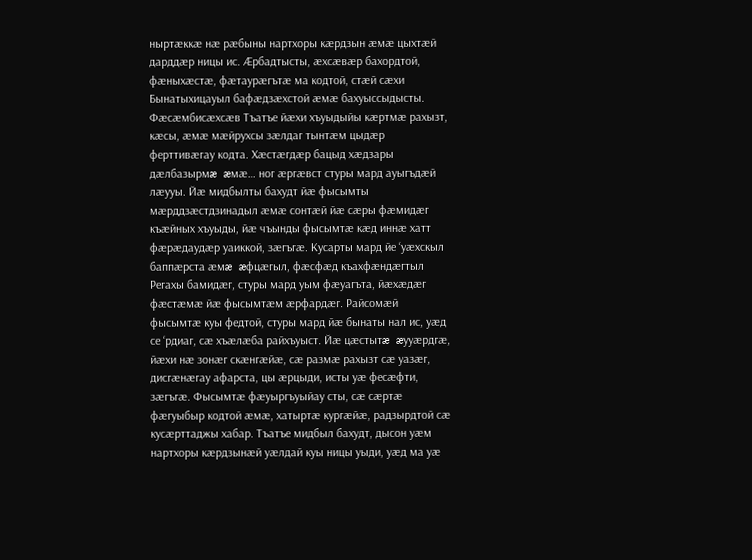ныртæккæ нæ рæбыны нартхоры кæрдзын æмæ цыхтæй дарддæр ницы ис. Æрбадтысты, æхсæвæр бахордтой, фæныхæстæ, фæтаурæгътæ ма кодтой, стæй сæхи Бынатыхицауыл бафæдзæхстой æмæ бахуыссыдысты. Фæсæмбисæхсæв Тъатъе йæхи хъуыдыйы кæртмæ рахызт, кæсы, æмæ мæйрухсы зæлдаг тынтæм цыдæр ферттивæгау кодта. Хæстæгдæр бацыд хæдзары дæлбазырмæ æмæ… ног æргæвст стуры мард ауыгъдæй лæууы. Йæ мидбылты бахудт йæ фысымты мæрддзæстдзинадыл æмæ сонтæй йæ сæры фæмидæг къæйных хъуыды, йæ чъынды фысымтæ кæд иннæ хатт фæрæдаудæр уаиккой, зæгъгæ. Кусарты мард йе ‘уæхскыл баппæрста æмæ æфцæгыл, фæсфæд къахфæндæгтыл Регахы бамидæг, стуры мард уым фæуагъта, йæхæдæг фæстæмæ йæ фысымтæм æрфардæг. Райсомæй фысымтæ куы федтой, стуры мард йæ бынаты нал ис, уæд се ‘рдиаг, сæ хъæлæба райхъуыст. Йæ цæстытæ æууæрдгæ, йæхи нæ зонæг скæнгæйæ, сæ размæ рахызт сæ уазæг, дисгæнæгау афарста, цы æрцыди, исты уæ фесæфти, зæгъгæ. Фысымтæ фæуыргъуыйау сты, сæ сæртæ фæгуыбыр кодтой æмæ, хатыртæ кургæйæ, радзырдтой сæ кусæрттаджы хабар. Тъатъе мидбыл бахудт, дысон уæм нартхоры кæрдзынæй уæлдай куы ницы уыди, уæд ма уæ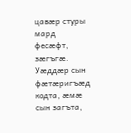цавæр стуры мард фесæфт, зæгъгæ. Уæддæр сын фæтæригъæд кодта, æмæ сын загъта,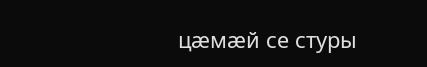цæмæй се стуры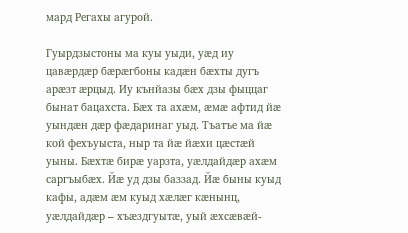мард Регахы агурой.

Гуырдзыстоны ма куы уыди, уæд иу цавæрдæр бæрæгбоны кадæн бæхты дугъ арæзт æрцыд. Иу кънйазы бæх дзы фыццаг бынат бацахста. Бæх та ахæм, æмæ афтид йæ уындæн дæр фæдаринаг уыд. Тъатъе ма йæ кой фехъуыста, ныр та йæ йæхи цæстæй уыны. Бæхтæ бирæ уарзта, уæлдайдæр ахæм саргъыбæх. Йæ уд дзы баззад. Йæ быны куыд кафы, адæм æм куыд хæлæг кæнынц, уæлдайдæр – хъæздгуытæ, уый æхсæвæй-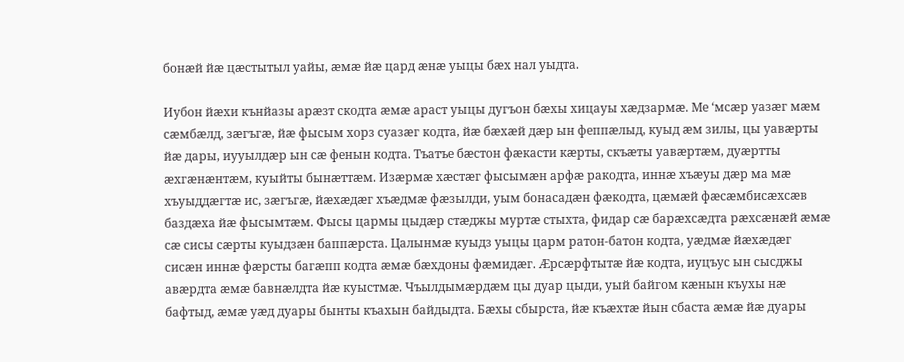бонæй йæ цæстытыл уайы, æмæ йæ цард æнæ уыцы бæх нал уыдта.

Иубон йæхи кънйазы арæзт скодта æмæ араст уыцы дугъон бæхы хицауы хæдзармæ. Ме ‘мсæр уазæг мæм сæмбæлд, зæгъгæ, йæ фысым хорз суазæг кодта, йæ бæхæй дæр ын феппæлыд, куыд æм зилы, цы уавæрты йæ дары, иууылдæр ын сæ фенын кодта. Тъатъе бæстон фæкасти кæрты, скъæты уавæртæм, дуæртты æхгæнæнтæм, куыйты бынæттæм. Изæрмæ хæстæг фысымæн арфæ ракодта, иннæ хъæуы дæр ма мæ хъуыддæгтæ ис, зæгъгæ, йæхæдæг хъæдмæ фæзылди, уым бонасадæн фæкодта, цæмæй фæсæмбисæхсæв баздæха йæ фысымтæм. Фысы цармы цыдæр стæджы муртæ стыхта, фидар сæ барæхсæдта рæхсæнæй æмæ сæ сисы сæрты куыдзæн баппæрста. Цалынмæ куыдз уыцы царм ратон-батон кодта, уæдмæ йæхæдæг сисæн иннæ фæрсты багæпп кодта æмæ бæхдоны фæмидæг. Æрсæрфтытæ йæ кодта, иуцъус ын сысджы авæрдта æмæ бавнæлдта йæ куыстмæ. Чъылдымæрдæм цы дуар цыди, уый байгом кæнын къухы нæ бафтыд, æмæ уæд дуары бынты къахын байдыдта. Бæхы сбырста, йæ къæхтæ йын сбаста æмæ йæ дуары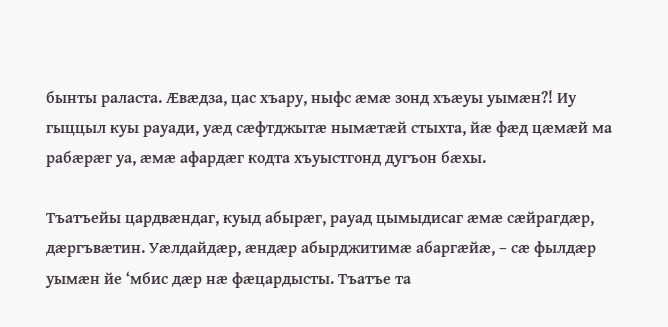бынты раласта. Æвæдза, цас хъару, ныфс æмæ зонд хъæуы уымæн?! Иу гыццыл куы рауади, уæд сæфтджытæ нымæтæй стыхта, йæ фæд цæмæй ма рабæрæг уа, æмæ афардæг кодта хъуыстгонд дугъон бæхы.

Тъатъейы цардвæндаг, куыд абырæг, рауад цымыдисаг æмæ сæйрагдæр, дæргъвæтин. Уæлдайдæр, æндæр абырджитимæ абаргæйæ, – сæ фылдæр уымæн йе ‘мбис дæр нæ фæцардысты. Тъатъе та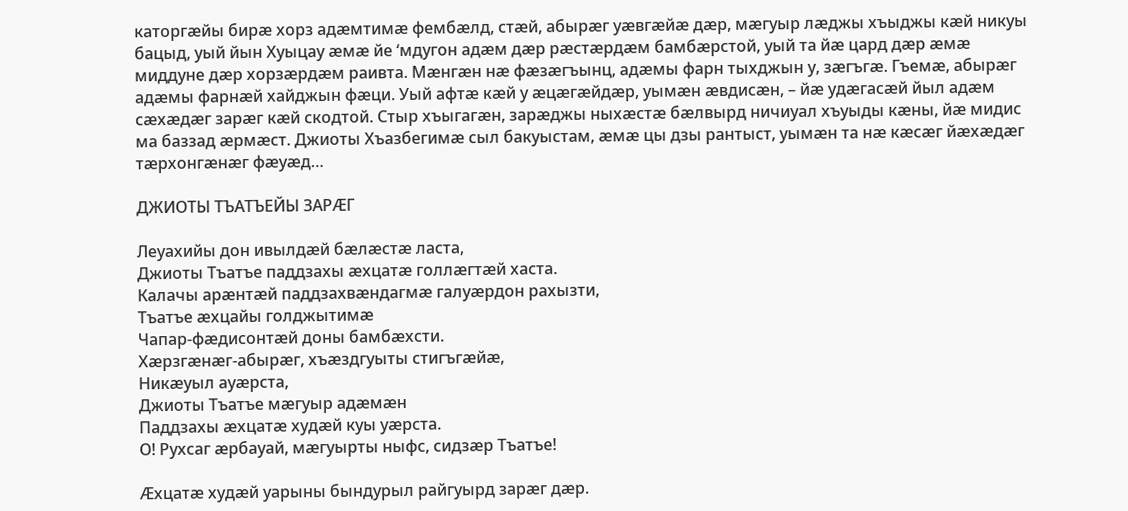каторгæйы бирæ хорз адæмтимæ фембæлд, стæй, абырæг уæвгæйæ дæр, мæгуыр лæджы хъыджы кæй никуы бацыд, уый йын Хуыцау æмæ йе ‘мдугон адæм дæр рæстæрдæм бамбæрстой, уый та йæ цард дæр æмæ миддуне дæр хорзæрдæм раивта. Мæнгæн нæ фæзæгъынц, адæмы фарн тыхджын у, зæгъгæ. Гъемæ, абырæг адæмы фарнæй хайджын фæци. Уый афтæ кæй у æцæгæйдæр, уымæн æвдисæн, – йæ удæгасæй йыл адæм сæхæдæг зарæг кæй скодтой. Стыр хъыгагæн, зарæджы ныхæстæ бæлвырд ничиуал хъуыды кæны, йæ мидис ма баззад æрмæст. Джиоты Хъазбегимæ сыл бакуыстам, æмæ цы дзы рантыст, уымæн та нæ кæсæг йæхæдæг тæрхонгæнæг фæуæд…

ДЖИОТЫ ТЪАТЪЕЙЫ ЗАРÆГ

Леуахийы дон ивылдæй бæлæстæ ласта,
Джиоты Тъатъе паддзахы æхцатæ голлæгтæй хаста.
Калачы арæнтæй паддзахвæндагмæ галуæрдон рахызти,
Тъатъе æхцайы голджытимæ
Чапар-фæдисонтæй доны бамбæхсти.
Хæрзгæнæг-абырæг, хъæздгуыты стигъгæйæ,
Никæуыл ауæрста,
Джиоты Тъатъе мæгуыр адæмæн
Паддзахы æхцатæ худæй куы уæрста.
О! Рухсаг æрбауай, мæгуырты ныфс, сидзæр Тъатъе!

Æхцатæ худæй уарыны бындурыл райгуырд зарæг дæр.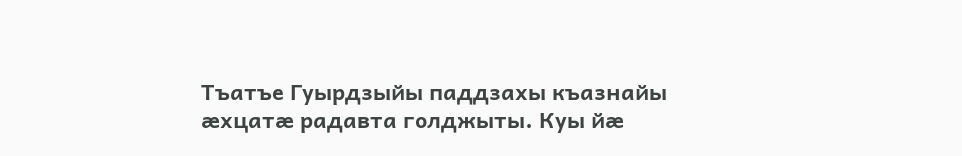Тъатъе Гуырдзыйы паддзахы къазнайы æхцатæ радавта голджыты. Куы йæ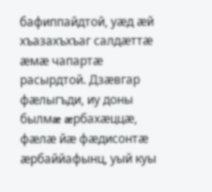бафиппайдтой, уæд æй хъазахъхъаг салдæттæ æмæ чапартæ расырдтой. Дзæвгар фæлыгъди, иу доны былмæ æрбахæццæ, фæлæ йæ фæдисонтæ æрбаййафынц, уый куы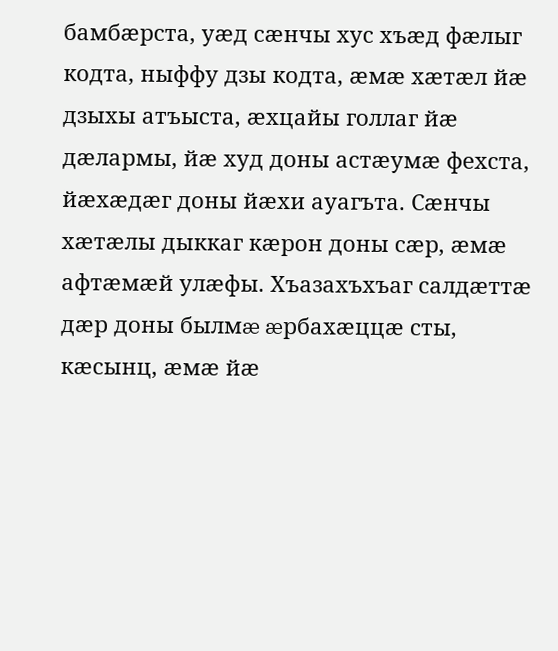бамбæрста, уæд сæнчы хус хъæд фæлыг кодта, ныффу дзы кодта, æмæ хæтæл йæ дзыхы атъыста, æхцайы голлаг йæ дæлармы, йæ худ доны астæумæ фехста, йæхæдæг доны йæхи ауагъта. Сæнчы хæтæлы дыккаг кæрон доны сæр, æмæ афтæмæй улæфы. Хъазахъхъаг салдæттæ дæр доны былмæ æрбахæццæ сты, кæсынц, æмæ йæ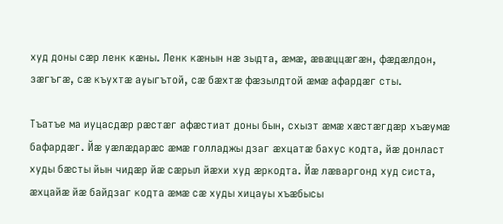худ доны сæр ленк кæны. Ленк кæнын нæ зыдта, æмæ, æвæццæгæн, фæдæлдон, зæгъгæ, сæ къухтæ ауыгътой, сæ бæхтæ фæзылдтой æмæ афардæг сты.

Тъатъе ма иуцасдæр рæстæг афæстиат доны бын, схызт æмæ хæстæгдæр хъæумæ бафардæг. Йæ уæлæдарæс æмæ голладжы дзаг æхцатæ бахус кодта, йæ донласт худы бæсты йын чидæр йæ сæрыл йæхи худ æркодта. Йæ лæваргонд худ систа, æхцайæ йæ байдзаг кодта æмæ сæ худы хицауы хъæбысы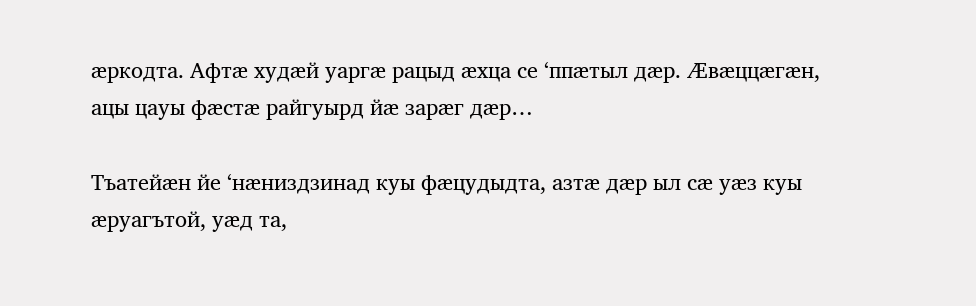æркодта. Афтæ худæй уаргæ рацыд æхца се ‘ппæтыл дæр. Æвæццæгæн, ацы цауы фæстæ райгуырд йæ зарæг дæр…

Тъатейæн йе ‘нæниздзинад куы фæцудыдта, азтæ дæр ыл сæ уæз куы æруагътой, уæд та,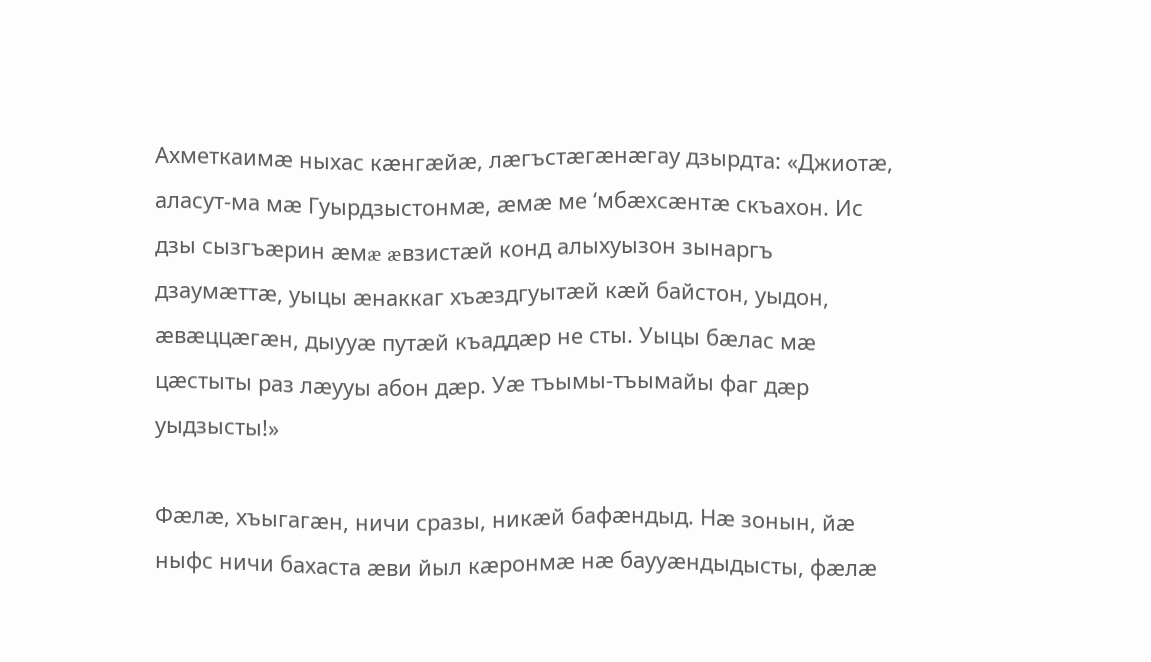Ахметкаимæ ныхас кæнгæйæ, лæгъстæгæнæгау дзырдта: «Джиотæ, аласут-ма мæ Гуырдзыстонмæ, æмæ ме ‘мбæхсæнтæ скъахон. Ис дзы сызгъæрин æмæ æвзистæй конд алыхуызон зынаргъ дзаумæттæ, уыцы æнаккаг хъæздгуытæй кæй байстон, уыдон, æвæццæгæн, дыууæ путæй къаддæр не сты. Уыцы бæлас мæ цæстыты раз лæууы абон дæр. Уæ тъымы-тъымайы фаг дæр уыдзысты!»

Фæлæ, хъыгагæн, ничи сразы, никæй бафæндыд. Нæ зонын, йæ ныфс ничи бахаста æви йыл кæронмæ нæ баууæндыдысты, фæлæ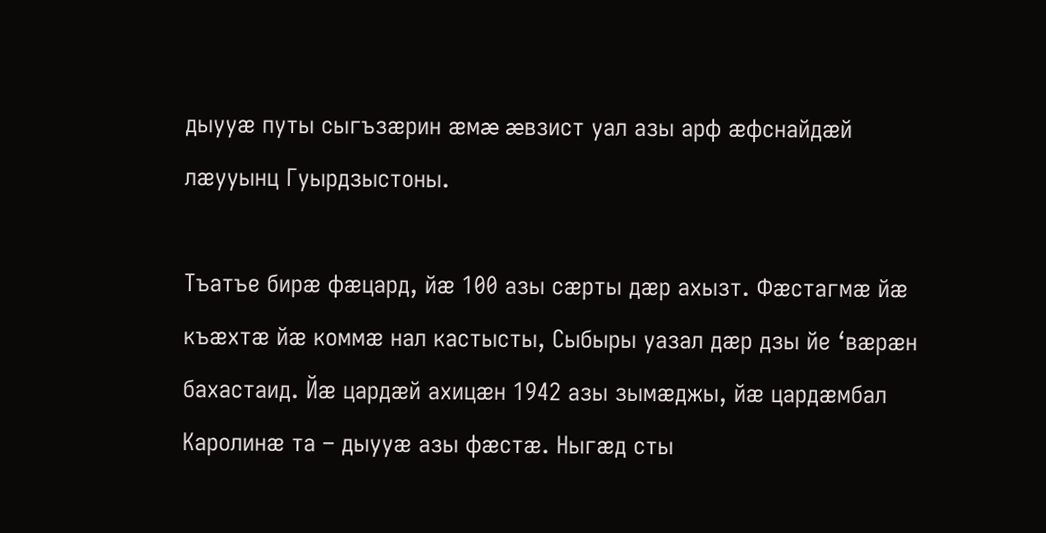дыууæ путы сыгъзæрин æмæ æвзист уал азы арф æфснайдæй лæууынц Гуырдзыстоны.

Тъатъе бирæ фæцард, йæ 100 азы сæрты дæр ахызт. Фæстагмæ йæ къæхтæ йæ коммæ нал кастысты, Сыбыры уазал дæр дзы йе ‘вæрæн бахастаид. Йæ цардæй ахицæн 1942 азы зымæджы, йæ цардæмбал Каролинæ та – дыууæ азы фæстæ. Ныгæд сты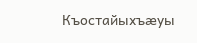Къостайыхъæуы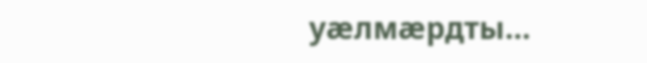уæлмæрдты…